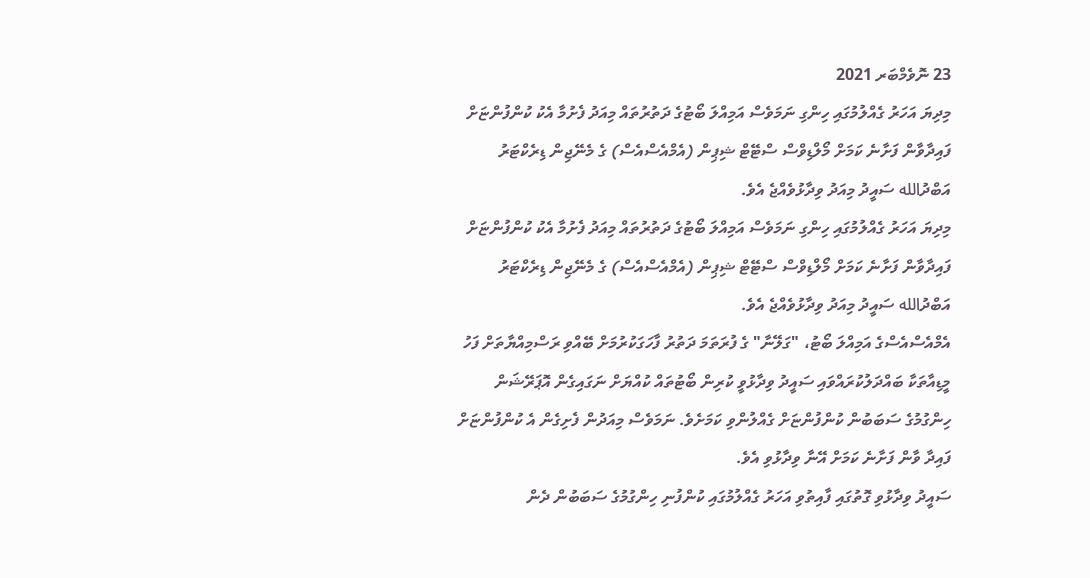23 ނޮވެމްބަރ 2021
މިދިޔަ އަހަރު ގެއްލުމުގައި ހިންގި ނަމަވެސް އަމިއްލަ ބޯޓުގެ ދަތުރުތައް މިއަދު ފެށުމާ އެކު ކުންފުންޏަށް ފައިދާވާން ފަށާނެ ކަމަށް މޯލްޑިވްސް ސްޓޭޓް ޝިޕިން (އެމްއެސްއެސް) ގެ މެނޭޖިން ޑިރެކްޓަރު އަބްދުالله ސައީދު މިއަދު ވިދާޅުވެއްޖެ އެވެ.
މިދިޔަ އަހަރު ގެއްލުމުގައި ހިންގި ނަމަވެސް އަމިއްލަ ބޯޓުގެ ދަތުރުތައް މިއަދު ފެށުމާ އެކު ކުންފުންޏަށް ފައިދާވާން ފަށާނެ ކަމަށް މޯލްޑިވްސް ސްޓޭޓް ޝިޕިން (އެމްއެސްއެސް) ގެ މެނޭޖިން ޑިރެކްޓަރު އަބްދުالله ސައީދު މިއަދު ވިދާޅުވެއްޖެ އެވެ.
އެމްއެސްއެސްގެ އަމިއްލަ ބޯޓު، "ގަލޭނާ" ގެ ފުރަތަމަ ދަތުރު ފާހަގަކުރުމަށް ބޭއްވި ރަސްމިއްޔާތަށް ފަހު މީޑިއާތަކާ ބައްދަލުކުރައްވައި ސައީދު ވިދާޅުވީ ކުރިން ބޯޓުތައް ކުއްޔަށް ނަގައިގެން އޮޕަރޭޝަން ހިންގުމުގެ ސަބަބުން ކުންފުންޏަށް ގެއްލުންވި ކަމަށެވެ. ނަމަވެސް މިއަދުން ފެށިގެން އެ ކުންފުންޏަށް ފައިދާ ވާން ފަށާނެ ކަމަށް އޭނާ ވިދާޅުވި އެވެ.
ސައީދު ވިދާޅުވި ގޮތުގައި ފާއިތުވި އަހަރު ގެއްލުމުގައި ކުންފުނި ހިންގުމުގެ ސަބަބުން ދެން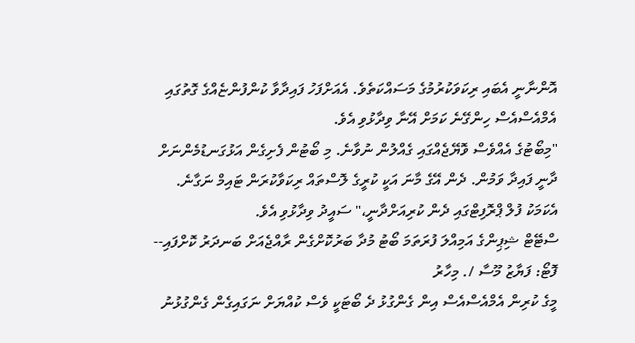އޮންނާނީ އެބައި ރިކަވަކުރުމުގެ މަސައްކަތެވެ. އެއަށްފަހު ފައިދާވާ ކުންފުންޏެއްގެ ގޮތުގައި އެމްއެސްއެސް ހިންގޭނެ ކަމަށް އޭނާ ވިދާޅުވި އެވެ.
"މިބޯޓުގެ އެއްވެސް ވޮޔޭޖެއްގައި ގެއްލުން ނުވާނެ. މި ބޯޓުން ފެށިގެން އަޅުގަނޑުމެންނަށް ދާނީ ފައިދާ ވަމުން. ދެން އޭގެ މާނަ އަކީ ކުރީގެ ލޮސްތައް ރިކަވާކުރަން ޓައިމް ނަގާނެ. އެކަމަކު ފުލް ޕްރޮފިޓްގައި ދެން ކުރިއަށްދާނީ،" ސައީދު ވިދާޅުވި އެވެ.
ސްޓޭޓް ޝިޕިންގެ އަމިއްލަ ފުރަތަމަ ބޯޓު މުދާ ބަރުކޮށްގެން ރާއްޖެއަށް ބަނދަރު ކޮށްފައި-- ފޮޓޯ: ފަޔާޒު މޫސާ /. މިހާރު
މީގެ ކުރިން އެމްއެސްއެސް އިން ގެންގުޅު ދެ ބޯޓަކީ ވެސް ކުއްޔަށް ނަގައިގެން ގެންގުޅުނު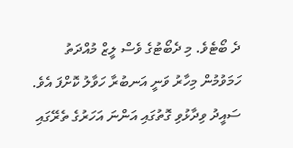ދެ ބޯޓެވެ. މި ދެބޯޓުގެ ވެސް ލީޒް މުއްދަތު ހަމަވުމުން މިހާރު ވަނީ އަނބުރާ ހަވާލު ކޮށްފަ އެވެ. ސައީދު ވިދާޅުވި ގޮތުގައި އަންނަ އަހަރުގެ ތެރޭގައި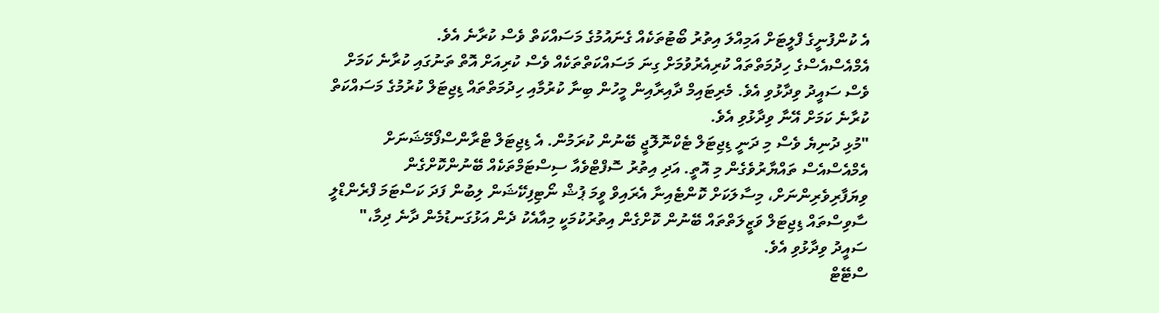އެ ކުންފުނީގެ ފްލީޓަށް އަމިއްލަ އިތުރު ބޯޓުތަކެއް ގެނައުމުގެ މަސައްކަތް ވެސް ކުރާނެ އެވެ.
އެމްއެސްއެސްގެ ހިދުމަތްތައް ކުރިއެރުވުމަށް ގިނަ މަސައްކަތްތަކެއް ވެސް ކުރިއަށް އޮތް ތަނުގައި ކުރާނެ ކަމަށް ވެސް ސައީދު ވިދާޅުވި އެވެ. މެރިޓައިމް ދާއިރާއިން މީހުން ބިނާ ކުރުމާއި ހިދުމަތްތައް ޑިޖިޓަލް ކުރުމުގެ މަސައްކަތް ކުރާނެ ކަމަށް އޭނާ ވިދާޅުވި އެވެ.
"މުޅި ދުނިޔެ ވެސް މި ދަނީ ޑިޖިޓަލް ޓެކްނޮލޮޖީ ބޭނުން ކުރަމުން. އެ ޑިޖިޓަލް ޓްރާންސްފޯމޭޝަނަށް އެމްއެސްއެސް ތައްޔާރުވެގެން މި އޮތީ. އަދި އިތުރު ސޮފްޓްވެއާ ސިސްޓަމްތަކެއް ބޭނުންކޮށްގެން ވިޔަފާރިވެރިންނަށް، މިސާލަކަށް ކޮންޓެއިނާ އެރައިވް ވީމަ ޕުޝް ނޯޓިފިކޭޝަން ލިބުން ފަދަ ކަސްޓަމަ ފްރެންޑްލީ ސާވިސްތައް ޑިޖިޓަލް ވަޒީލަތްތައް ބޭނުން ކޮށްގެން އިތުރުކުމަކީ މިއާއެކު ދެން އަޅުގަނޑުމެން ދާނެ ދިމާ،" ސައީދު ވިދާޅުވި އެވެ.
ސްޓޭޓް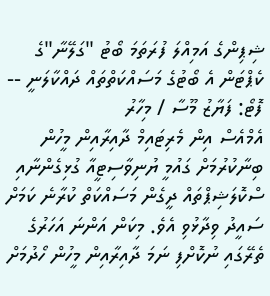ޝިޕިންގެ އަމިއްލަ ފުރަތަމަ ބޯޓު "ގަލޭނާ"ގެ ކެޕްޓަން އެ ބޯޓުގެ މަސައްކަތްތައް ދައްކާލަނީ -- ފޮޓޯ: ފަޔާޒު މޫސާ / މިހާރު
އެމްއެސް އިން މެރިޓައިމް ދާއިރާއިން މީހުން ބިނާކުރުމަށް ގައުމީ ޔުނިވާސިޓީއާ ގުޅިގެންނާއި ސްކޮލަޝިޕްތައް ދީގެން މަސައްކަތް ކުރާނެ ކަމަށް ސައީދު ވިދާޅުވި އެވެ. މިކަން އަންނަ އަހަރުގެ ތެރޭގައި ނުކޮށްފި ނަމަ ދާއިރާއިން މީހުން ހޯދުމަށް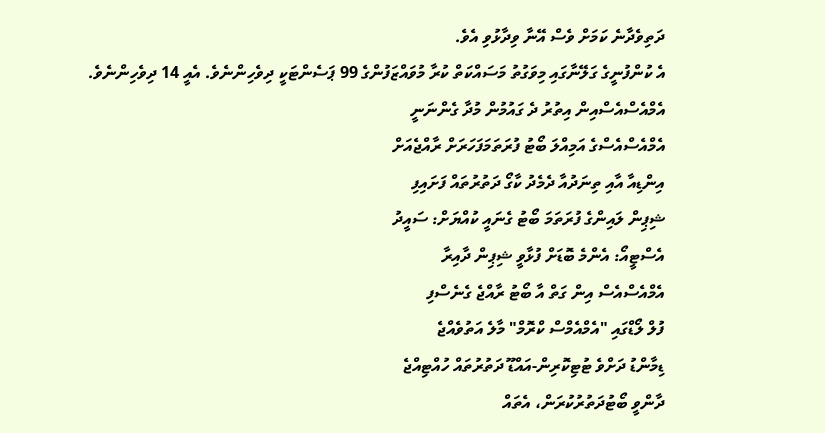ދަތިވެދާނެ ކަމަށް ވެސް އޭނާ ވިދާޅުވި އެވެ.
އެ ކުންފުނީގެ ގަލޭނާގައި މިވަގުތު މަސައްކަތް ކުރާ މުވައްޒަފުންގެ 99 ޕަސެންޓަކީ ދިވެހިންނެވެ. އެއީ 14 ދިވެހިންނެވެ.
އެމްއެސްއެސްއިން އިތުރު ދެ ގައުމުން މުދާ ގެންނަނީ
އެމްއެސްއެސްގެ އަމިއްލަ ބޯޓު ފުރަތަމަފަހަރަށް ރާއްޖެއަށް
އިންޑިއާ އާއި ތިނަދުއާ ދެމެދު ކާގޯ ދަތުރުތައް ފަށައިފި
ޝިޕިން ލައިންގެ ފުރަތަމަ ބޯޓު ގެނައީ ކުއްޔަށް: ސައީދު
އެސްޓީއޯ: އެންމެ ބޮޑަށް ފުޅާވީ ޝިޕިން ދާއިރާ
އެމްއެސްއެސް އިން ގަތް އާ ބޯޓު ރާއްޖެ ގެނެސްފި
ފުލް ލޯޑްގައި "އެމްއެމްސް ކްރޮމް" މާލެ އަތުވެއްޖެ
ޑިމާންޑު ދަށްވެ ޓުޓިކޮރިން-އައްޑޫ ދަތުރުތައް ހުއްޓިއްޖެ
ދާންވީ ބޯޓުދަތުރުކުރަން، އެތައް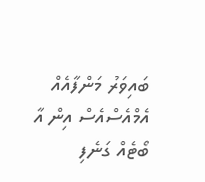ބައިވަރު މަންފާއެއް
އެމްއެސްއެސް އިން އާ ބޯޓެއް ގަނެފި